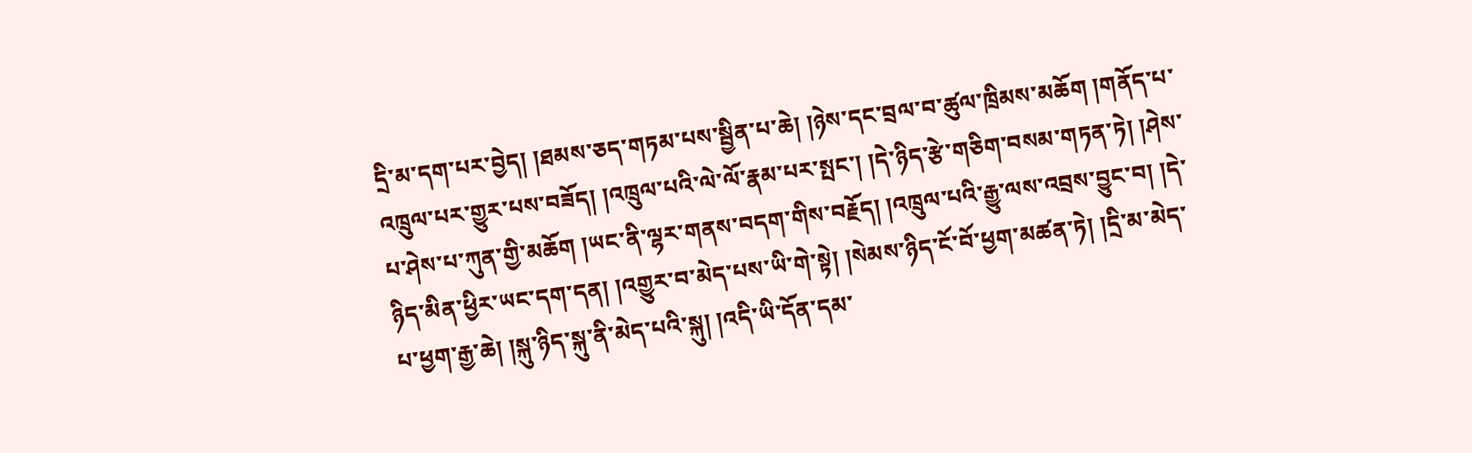དྲི་མ་དག་པར་བྱེད། །ཐམས་ཅད་གཏམ་པས་སྦྱིན་པ་ཆེ། །ཉེས་དང་བྲལ་བ་ཚུལ་ཁྲིམས་མཆོག །གནོད་པ་འཁྲུལ་པར་གྱུར་པས་བཟོད། །འཁྲུལ་པའི་ལེ་ལོ་རྣམ་པར་སྤང་། །དེ་ཉིད་རྩེ་གཅིག་བསམ་གཏན་ཏེ། །ཤེས་པ་ཤེས་པ་ཀུན་གྱི་མཆོག །ཡང་ནི་ལྷར་གནས་བདག་གིས་བརྗོད། །འཁྲུལ་པའི་རྒྱུ་ལས་འབྲས་བྱུང་བ། །དེ་ཉིད་མིན་ཕྱིར་ཡང་དག་དན། །འགྱུར་བ་མེད་པས་ཡི་གེ་སྟེ། །སེམས་ཉིད་ངོ་བོ་ཕྱག་མཚན་ཏེ། །དྲི་མ་མེད་པ་ཕྱག་རྒྱ་ཆེ། །སྐུ་ཉིད་སྐུ་ནི་མེད་པའི་སྐུ། །འདི་ཡི་དོན་དམ་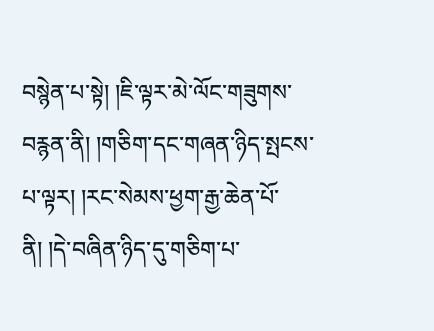བསྙེན་པ་སྟེ། །ཇི་ལྟར་མེ་ལོང་གཟུགས་བརྙན་ནི། །གཅིག་དང་གཞན་ཉིད་སྤངས་པ་ལྟར། །རང་སེམས་ཕྱག་རྒྱ་ཆེན་པོ་ནི། །དེ་བཞིན་ཉིད་དུ་གཅིག་པ་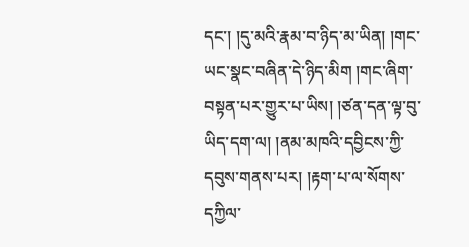དང་། །དུ་མའི་རྣམ་བ་ཉིད་མ་ཡིན། །གང་ཡང་སྣང་བཞིན་དེ་ཉིད་མིག །གང་ཞིག་བསྟན་པར་གྱུར་པ་ཡིས། །ཙན་དན་ལྟ་བུ་ཡིད་དག་ལ། །ནམ་མཁའི་དབྱིངས་ཀྱི་དབུས་གནས་པར། །རྟག་པ་ལ་སོགས་དཀྱིལ་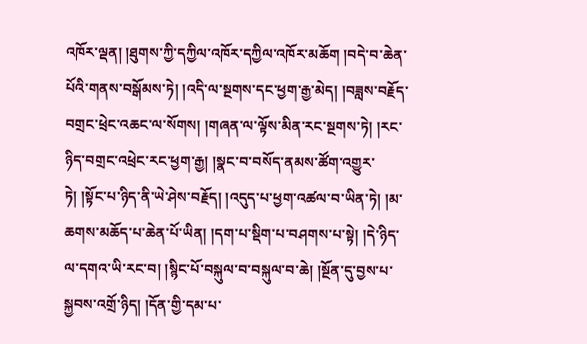འཁོར་ལྡན། །ཐུགས་ཀྱི་དཀྱིལ་འཁོར་དཀྱིལ་འཁོར་མཆོག །བདེ་བ་ཆེན་པོའི་གནས་བསྒོམས་ཏེ། །འདི་ལ་སྔགས་དང་ཕྱག་རྒྱ་མེད། །བཟླས་བརྗོད་བགྲང་ཕྲེང་འཆང་ལ་སོགས། །གཞན་ལ་ལྟོས་མིན་རང་སྔགས་ཏེ། །རང་ཉིད་བགྲང་འཕྲེང་རང་ཕྱག་རྒྱ། །སྣང་བ་བསོད་ནམས་ཚོག་འགྱུར་ཏེ། །སྟོང་པ་ཉིད་ནི་ཡེ་ཤེས་བརྗོད། །འདུད་པ་ཕྱག་འཚལ་བ་ཡིན་ཏེ། །མ་ཆགས་མཆོད་པ་ཆེན་པོ་ཡིན། །དག་པ་སྡིག་པ་བཤགས་པ་སྟེ། །དེ་ཉིད་ལ་དགའ་ཡི་རང་བ། །སྙིང་པོ་བསྐུལ་བ་བསྐུལ་བ་ཆེ། །སྔོན་དུ་བྱས་པ་སྐྱབས་འགྲོ་ཉིད། །དོན་གྱི་དམ་པ་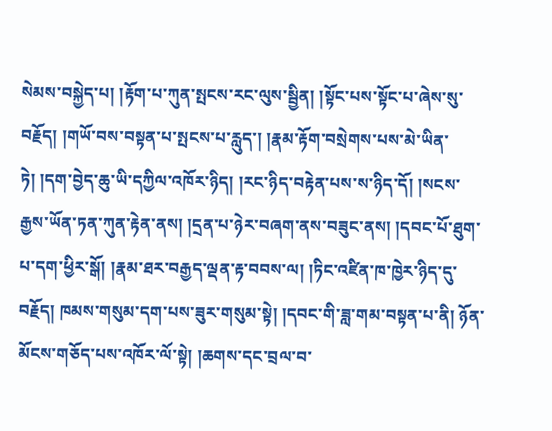སེམས་བསྐྱེད་པ། །རྟོག་པ་ཀུན་སྤངས་རང་ལུས་སྦྱིན། །སྟོང་པས་སྟོང་པ་ཞེས་སུ་བརྗོད། །གཡོ་བས་བསྟན་པ་སྤངས་པ་རླུད་། །རྣམ་རྟོག་བསྲེགས་པས་མེ་ཡིན་ཏེ། །དག་བྱེད་ཆུ་ཡི་དཀྱིལ་འཁོར་ཉིད། །རང་ཉིད་བརྟེན་པས་ས་ཉིད་དོ། །སངས་རྒྱས་ཡོན་ཏན་ཀུན་རྟེན་ནས། །དྲན་པ་ཉེར་བཞག་ནས་བཟུང་ནས། །དབང་པོ་ཐུག་པ་དག་ཕྱིར་སྒོ། །རྣམ་ཐར་བརྒྱད་ལྡན་རྟ་བབས་ལ། །ཏིང་འཛིན་ཁ་ཁྱེར་ཉིད་དུ་བརྗོད། ཁམས་གསུམ་དག་པས་ཟུར་གསུམ་སྟེ། །དབང་གི་ཟླ་གམ་བསྟན་པ་ནི། ཉོན་མོངས་གཅོད་པས་འཁོར་ལོ་སྟེ། །ཆགས་དང་བྲལ་བ་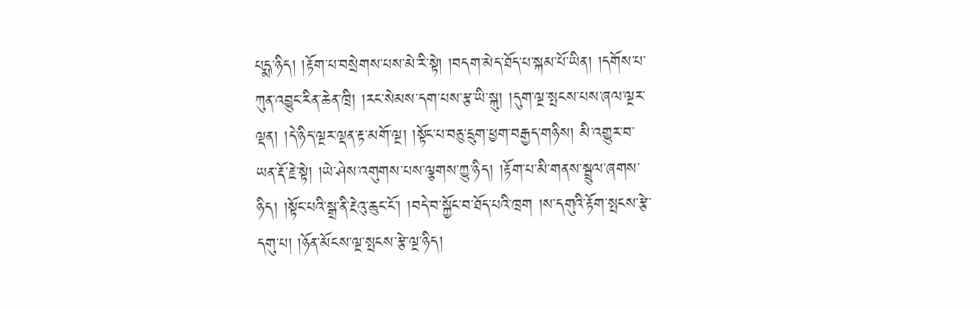པདྨ་ཉིད། །རྟོག་པ་བསྲེགས་པས་མེ་རི་སྟེ། །བདག་མེད་ཐོད་པ་སྐམ་པོ་ཡིན། །དགོས་པ་ཀུན་འབྱུང་རིན་ཆེན་ཁྲི། །རང་སེམས་དག་པས་རྩ་ཡི་སྐུ། །དུག་ལྔ་སྤངས་པས་ཞལ་ལྔར་ལྡན། །དེ་ཉིད་ལྔར་ལྡན་རྟ་མགོ་ལྔ། །སྟོང་པ་བཅུ་དྲུག་ཕྱག་བརྒྱད་གཉིས། མི་འགྱུར་བ་ཡན་རྡོ་རྗེ་སྟེ། །ཡེ་ཤེས་འགུགས་པས་ལྕགས་ཀྱུ་ཉིད། །རྟོག་པ་མི་གནས་སྦྲུལ་ཞགས་ཉིད། །སྟོང་པའི་སྒྲ་ནི་རྔེའུ་ཆུང་ངོ་། །བདེ་བ་སྐྱོང་བ་ཐོད་པའི་ཁྲག །ས་དགུའི་རྟོག་སྤངས་རྩེ་དགུ་པ། །ཉོན་མོངས་ལྔ་སྤངས་རྩེ་ལྔ་ཉིད།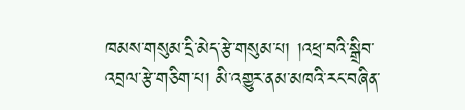ཁམས་གསུམ་དྲི་མེད་རྩེ་གསུམ་པ། །འཕྲ་བའི་སྒྲིབ་འབྲལ་རྩེ་གཅིག་པ། མི་འགྱུར་ནམ་མཁའི་རང་བཞིན་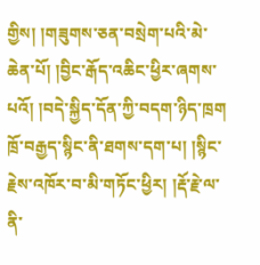གྱིས། །གཟུགས་ཅན་བསྲེག་པའི་མེ་ཆེན་པོ། །བྱིང་རྒོད་འཆིང་ཕྱིར་ཞགས་པའོ། །བདེ་སྐྱིད་དོན་ཀྱི་བདག་ཉིད་ཁྲག ཁྲོ་བརྒྱད་སྙིང་ནི་ཐགས་དག་པ། །སྙིང་རྗེས་འཁོར་བ་མི་གཏོང་ཕྱིར། །རྡོ་རྗེ་ལ་ནི་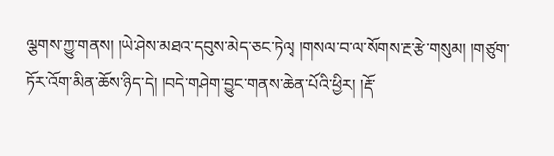ལྕགས་ཀྱུ་གནས། །ཡེ་ཤེས་མཐའ་དབུས་མེད་ཅང་ཏེལྭ །གསལ་བ་ལ་སོགས་རྔ་རྩེ་གསུམ། །གཙུག་ཏོར་འོག་མིན་ཆོས་ཉིད་དེ། །བདེ་གཤེག་བྱུང་གནས་ཆེན་པོའི་ཕྱིར། །རྡོ་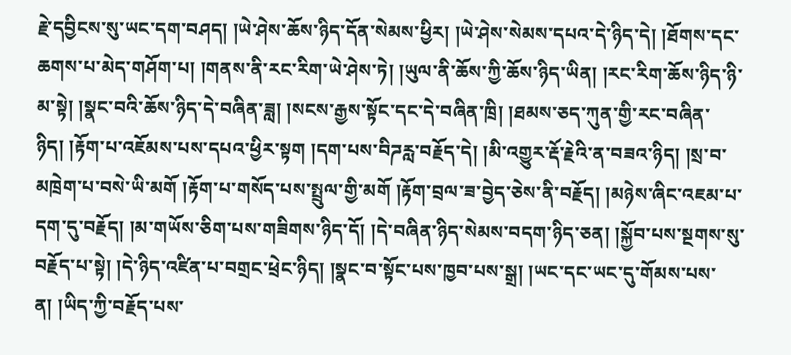རྗེ་དབྱིངས་སུ་ཡང་དག་བཤད། །ཡེ་ཤེས་ཆོས་ཉིད་དོན་སེམས་ཕྱིར། །ཡེ་ཤེས་སེམས་དཔའ་དེ་ཉིད་དེ། །ཐོགས་དང་ཆགས་པ་མེད་གཤོག་པ། །གནས་ནི་རང་རིག་ཡེ་ཤེས་ཏེ། །ཡུལ་ནི་ཆོས་ཀྱི་ཆོས་ཉིད་ཡིན། །རང་རིག་ཆོས་ཉིད་ཉི་མ་སྟེ། །སྣང་བའི་ཆོས་ཉིད་དེ་བཞིན་ཟླ། །སངས་རྒྱས་སྟོང་དང་དེ་བཞིན་ཁྲི། །ཐམས་ཅད་ཀུན་གྱི་རང་བཞིན་ཉིད། །རྟོག་པ་འཇོམས་པས་དཔའ་ཕྱིར་སྟག །དག་པས་བིཌརླ་བརྗོད་དེ། །མི་འགྱུར་རྡོ་རྗེའི་ན་བཟའ་ཉིད། །སྲ་བ་མཁྲེག་པ་བསེ་ཡི་མགོ །རྟོག་པ་གསོད་པས་སྤྲུལ་གྱི་མགོ །རྟོག་བྲལ་ཟ་བྱེད་ཅེས་ནི་བརྗོད། །མཉེས་ཞིང་འཇམ་པ་དག་དུ་བརྗོད། །མ་གཡོས་ཅིག་པས་གཟིགས་ཉིད་དོ། །དེ་བཞིན་ཉིད་སེམས་བདག་ཉིད་ཅན། །སྐྱོབ་པས་སྔགས་སུ་བརྗོད་པ་སྟེ། །དེ་ཉིད་འཛིན་པ་བགྲང་ཕྲེང་ཉིད། །སྣང་བ་སྟོང་པས་ཁྱབ་པས་སྒྲ། །ཡང་དང་ཡང་དུ་གོམས་པས་ན། །ཡིད་ཀྱི་བརྗོད་པས་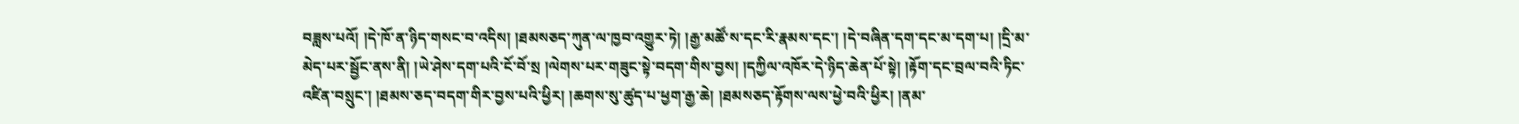བཟླས་པའོ། །དེ་ཁོ་ན་ཉིད་གསང་བ་འདིས། །ཐམསཅད་ཀུན་ལ་ཁྱབ་འགྱུར་ཏེ། །རྒྱ་མཚོ་ས་དང་རི་རྣམས་དང་། །དེ་བཞིན་དག་དང་མ་དག་པ། །དྲི་མ་མེད་པར་སྦྱོང་ནས་ནི། །ཡེ་ཤེས་དག་པའི་ངོ་བོ་སྲ །ལེགས་པར་གཟུང་སྟེ་བདག་གིས་བྱས། །དཀྱིལ་འཁོར་དེ་ཉིད་ཆེན་པོ་སྟེ། །རྟོག་དང་བྲལ་བའི་ཏིང་འཛིན་བསྲུང་། །ཐམས་ཅད་བདག་གིར་བྱས་པའི་ཕྱིར། །ཆགས་སུ་ཚུད་པ་ཕྱག་རྒྱ་ཆེ། །ཐམསཅད་རྟོགས་ལས་ཕྱེ་བའི་ཕྱིར། །ནམ་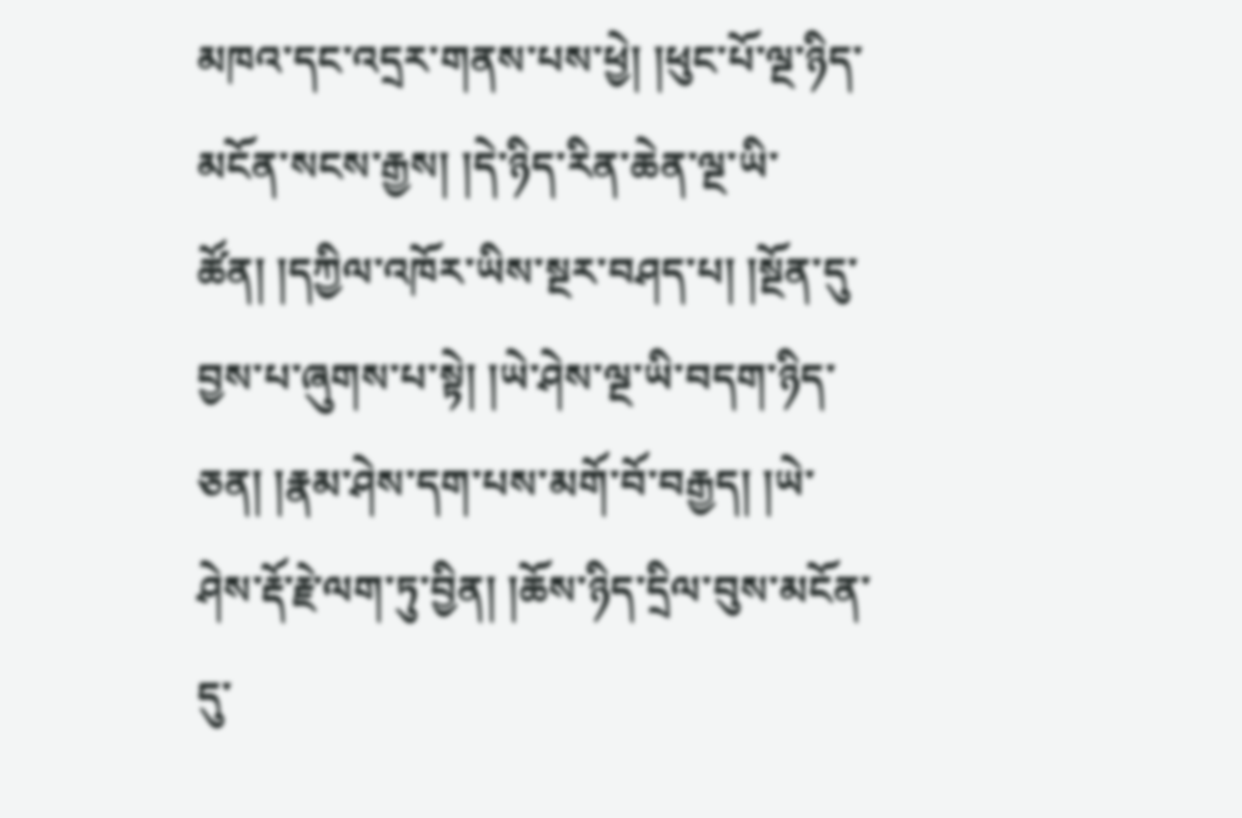མཁའ་དང་འདྲར་གནས་པས་ཕྱེ། །ཕུང་པོ་ལྔ་ཉིད་མངོན་སངས་རྒྱས། །དེ་ཉིད་རིན་ཆེན་ལྔ་ཡི་ཚོན། །དཀྱིལ་འཁོར་ཡིས་སྔར་བཤད་པ། །སྔོན་དུ་བྱས་པ་ཞུགས་པ་སྟེ། །ཡེ་ཤེས་ལྔ་ཡི་བདག་ཉིད་ཅན། །རྣམ་ཤེས་དག་པས་མགོ་བོ་བརྒྱད། །ཡེ་ཤེས་རྡོ་རྗེ་ལག་ཏུ་བྱིན། །ཆོས་ཉིད་དྲིལ་བུས་མངོན་དུ་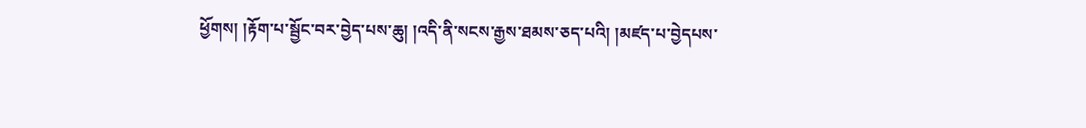ཕྱོགས། །རྟོག་པ་སྦྱོང་བར་བྱེད་པས་ཆུ། །འདི་ནི་སངས་རྒྱས་ཐམས་ཅད་པའི། །མཛད་པ་བྱེདཔས་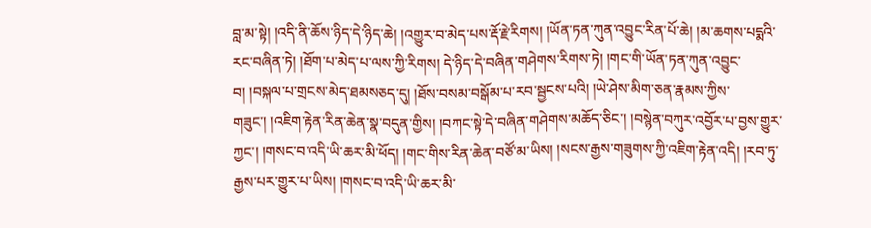བླ་མ་སྟེ། །འདི་ནི་ཆོས་ཉིད་དེ་ཉིད་ཆེ། །འགྱུར་བ་མེད་པས་རྡོ་རྗེ་རིགས། །ཡོན་ཏན་ཀུན་འབྱུང་རིན་པོ་ཆེ། །མ་ཆགས་པདྨའི་རང་བཞིན་ཏེ། །ཐོག་པ་མེད་པ་ལས་ཀྱི་རིགས། དེ་ཉིད་དེ་བཞིན་གཤེགས་རིགས་ཏེ། །གང་གི་ཡོན་ཏན་ཀུན་འབྱུང་བ། །བསྐལ་པ་གྲངས་མེད་ཐམསཅད་དུ། །ཐོས་བསམ་བསྒོམ་པ་རབ་སྦྱངས་པའི། །ཡེ་ཤེས་མིག་ཅན་རྣམས་ཀྱིས་གཟུང་། །འཇིག་རྟེན་རིན་ཆེན་སྣ་བདུན་གྱིས། །བཀང་སྟེ་དེ་བཞིན་གཤེགས་མཆོད་ཅིང་། །བསྙེན་བཀུར་འབྱོར་པ་བྱས་གྱུར་ཀྱང་། །གསང་བ་འདི་ཡི་ཆར་མི་ཕོད། །གང་གིས་རིན་ཆེན་བཙོ་མ་ཡིས། །སངས་རྒྱས་གཟུགས་ཀྱི་འཇིག་རྟེན་འདི། །རབ་ཏུ་རྒྱས་པར་གྱུར་པ་ཡིས། །གསང་བ་འདི་ཡི་ཆར་མི་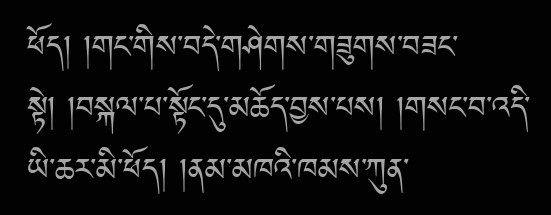ཕོད། །གང་གིས་བདེ་གཤེགས་གཟུགས་བཟང་སྟེ། །བསྐལ་པ་སྟོང་དུ་མཆོད་བྱས་པས། །གསང་བ་འདི་ཡི་ཆར་མི་ཕོད། །ནམ་མཁའི་ཁམས་ཀུན་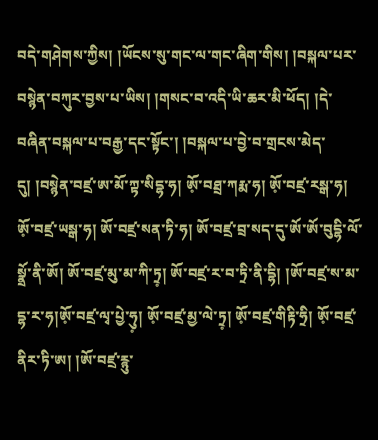བདེ་གཤེགས་ཀྱིས། །ཡོངས་སུ་གང་ལ་གང་ཞིག་གིས། །བསྐལ་པར་བསྙེན་བཀུར་བྱས་པ་ཡིས། །གསང་བ་འདི་ཡི་ཆར་མི་ཕོད། །དེ་བཞིན་བསྐལ་པ་བརྒྱ་དང་སྟོང་། །བསྐལ་པ་བྱེ་བ་གྲངས་མེད་དུ། །བསྙེན་བཛྲ་ཨ་མོ་ཀྟ་སིདྷ་ཧ། ཨོ༷་བཐྲ་ཀརྨ་ཧ། ཨོ༷་བཛྲ་རསྒ་ཧ། ཨོ༷་བཛྲ་ཡསྒ་ཧ། ཨོ་བཛྲ་སན་ཏི་ཧ། ཨོ་བཛྲ་བྲ་སད་དུ་ཨོ་ཨོ་བུདྷི་ལོ་སྣྲོ་ནི་ཨོ། ཨོ་བཛྲ་མུ་མ་ཀི་ཏྲ༷། ཨོ་བཛྲ་ར་བ་ཏྲི་ནི་དྷི། །ཨོ་བཛྲ་ས་མ་དྷ་ར་ཧ།ཨོ༷་བཛྲ་ལྭ་པྱེ་ཧུ༷། ཨོ༷་བཛྲ་མྱ་ལེ་ཏྲ༷། ཨོ༷་བཛྲ་གིརྟི་ཧྲི། ཨོ༷་བཛྲ་ནིར་ཏི་ཨ། །ཨོ་བཛྲ་རྙུ་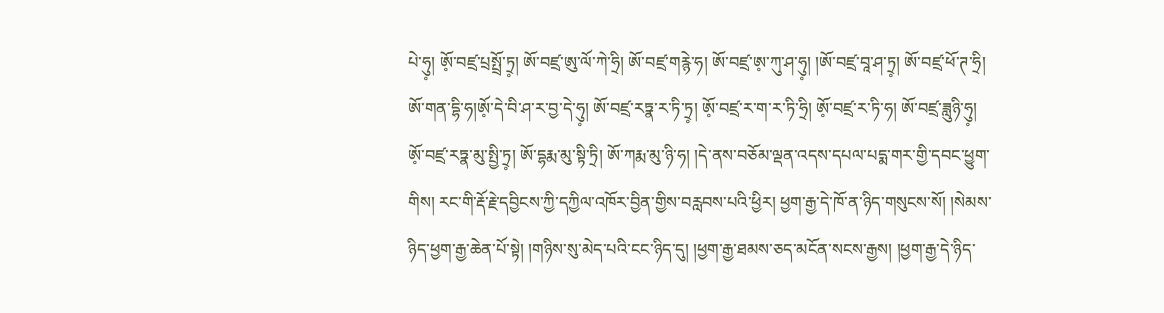པེ་ཧུ༷། ཨོ༷་བཛྲ་པྲསྤྲོ་ཏྲ༷། ཨོ་བཛྲ་ཨུ་ལོ་ཀེ་ཧྲི། ཨོ་བཛྲ་གརྙེ་ཧ། ཨོ་བཛྲ་ཨ༷་ཀུ་ཤ་ཧུ༷། །ཨོ་བཛྲ་བཱ་ཤ་ཏྲ༷། ཨོ་བཛྲ་ཕོ་ཊ་ཧྲི། ཨོ་གན་དྷི་ཧ།ཨོ༷་དེ་བི་ཤ་ར་བྱ་དེ་ཧུ༷། ཨོ་བཛྲ་རཏྣ་ར་ཏི་ཏྲ༷། ཨོ༷་བཛྲ་ར་ག་ར་ཏི་ཧྲི། ཨོ༷་བཛྲ་ར་ཏི་ཧ། ཨོ་བཛྲ་ཟླུཉི་ཧུ༷། ཨོ༷་བཛྲ་རཏྣ་མུ་སྤྱི་ཏྲ༷། ཨོ་དྷརྨ་མུ་སྟི་ཏྲི། ཨོ་ཀརྨ་མུ་ཉི་ཧ། །དེ་ནས་བཅོམ་ལྡན་འདས་དཔལ་པདྨ་གར་གྱི་དབང་ཕྱུག་གིས། རང་གི་རྡོ་རྗེ་དབྱིངས་ཀྱི་དཀྱིལ་འཁོར་བྱིན་གྱིས་བརླབས་པའི་ཕྱིར། ཕྱག་རྒྱ་དེ་ཁོ་ན་ཉིད་གསུངས་སོ། །སེམས་ཉིད་ཕྱག་རྒྱ་ཆེན་པོ་སྟེ། །གཉིས་སུ་མེད་པའི་ངང་ཉིད་དུ། །ཕྱག་རྒྱ་ཐམས་ཅད་མངོན་སངས་རྒྱས། །ཕྱག་རྒྱ་དེ་ཉིད་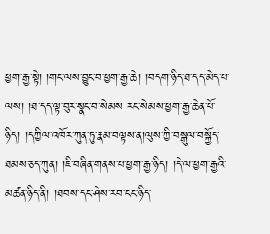ཕྱག་རྒྱ་སྟེ། །གང་ལས་བྱུང་བ་ཕྱག་རྒྱ་ཆེ། །བདག་ཉིད་ཐ་དད་མེད་པ་ལས། །ཐ་དད་ལྟ་བུར་སྣང་བ་སེམས རང་སེམས་ཕྱག་རྒྱ་ཆེན་པོ་ཉིད། །དཀྱིལ་འཁོར་ཀུན་ཏུ་རྣམ་བལྟས་ན།ལུས་ཀྱི་བསྒུལ་བསྐྱོད་ཐམས་ཅད་ཀུན། །ཇི་བཞིན་གནས་པ་ཕྱག་རྒྱ་ཉིད། །དེ་ལ་ཕྱག་རྒྱའི་མཚན་ཉིད་ནི། །ཐབས་དང་ཤེས་རབ་ངང་ཉིད་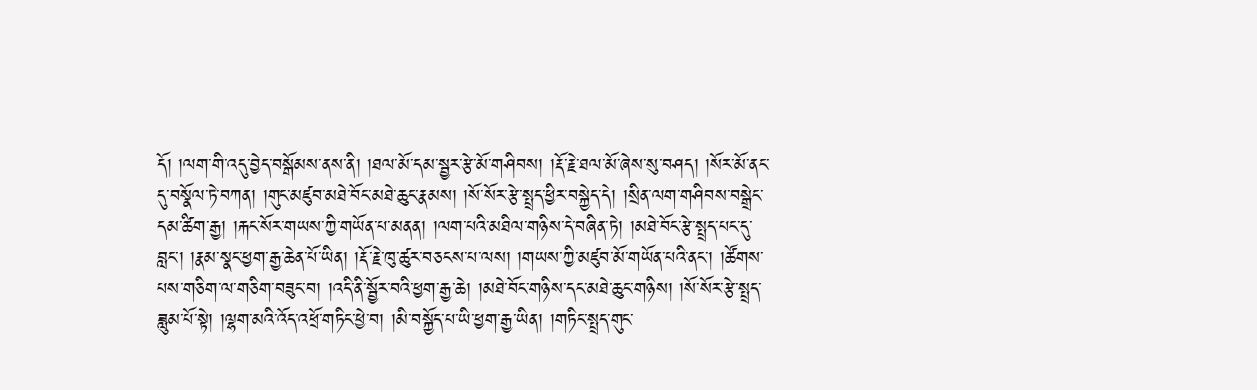དོ། །ལག་གི་འདུ་བྱེད་བསྒོམས་ནས་ནི། །ཐལ་མོ་དམ་སྦྱར་རྩེ་མོ་གཤིབས། །རྡོ་རྗེ་ཐལ་མོ་ཞེས་སུ་བཤད། །སོར་མོ་ནང་དུ་བསྣོལ་ཏེ་བཀན། །གུང་མཛུབ་མཐེ་བོང་མཐེ་ཆུང་རྣམས། །སོ་སོར་རྩེ་སྤྲད་ཕྱིར་བསྐྱེད་དེ། །སྲིན་ལག་གཤིབས་བསྒྲེང་དམ་ཚིག་རྒྱ། །རྐང་སོར་གཡས་ཀྱི་གཡོན་པ་མནན། །ལག་པའི་མཐིལ་གཉིས་དེ་བཞིན་ཏེ། །མཐེ་བོང་རྩེ་སྤྲད་པང་དུ་བླང་། །རྣམ་སྣང་ཕྱག་རྒྱ་ཆེན་པོ་ཡིན། །རྡོ་རྗེ་ཁུ་ཚུར་བཅངས་པ་ལས། །གཡས་ཀྱི་མཛུབ་མོ་གཡོན་པའི་ནང་། །ཚོགས་པས་གཅིག་ལ་གཅིག་བཟུང་བ། །འདི་ནི་སྦྱོར་བའི་ཕྱག་རྒྱ་ཆེ། །མཐེ་བོང་གཉིས་དང་མཐེ་ཆུང་གཉིས། །སོ་སོར་རྩེ་སྤྲད་ཟླུམ་པོ་སྟེ། །ལྷག་མའི་འོད་འཕྲོ་གཏིང་ཕྱེ་བ། །མི་བསྐྱོད་པ་ཡི་ཕྱག་རྒྱ་ཡིན། །གཏིང་སྤྲད་གུང་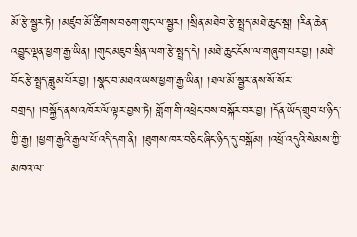མོ་རྩེ་སྦྱར་ཏེ། །མཛུབ་མོ་ཚིགས་བཅག་གུང་ལ་སྦྱར། །སྲིན་མཐེབ་རྩེ་སྤྲད་མཐེ་ཆུང་སྦ། །རིན་ཆེན་འབྱུང་ལྡན་ཕྱག་རྒྱ་ཡིན། །གུང་མཇུབ་སྲིན་ལག་རྩེ་སྤྲད་དེ། །མཐེ་ཆུང་ངོས་ལ་གཞུག་པར་བྱ། །མཐེ་བོང་རྩེ་སྤྲད་ཟླུམ་པོར་བྱ། །སྣང་བ་མཐའ་ཡས་ཕྱག་རྒྱ་ཡིན། །ཐལ་མོ་སྦྱར་ནས་སོ་སོར་བགྲད། །བསྐྱོད་ནས་འཁོར་ལོ་ལྟར་བྱས་ཏེ། གློག་གི་འཕྲེང་བས་བསྐོར་བར་བྱ། །དོན་ཡོད་གྲུབ་པ་ཉིད་ཀྱི་རྒྱ། །ཕྱག་རྒྱའི་རྒྱལ་པོ་འདི་དག་ནི། །ཐུགས་ཁར་བཅིང་ཞིང་ཉིད་དུ་བསྒོམ། །འཕྲོ་འདུའི་སེམས་ཀྱི་མཁའ་ལ་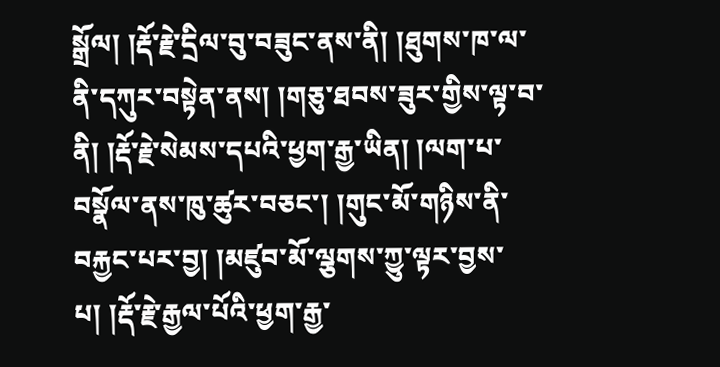སྒྲོལ། །རྡོ་རྗེ་དྲིལ་བུ་བཟུང་ནས་ནི། །ཐུགས་ཁ་ལ་ནི་དཀུར་བསྟེན་ནས། །གཅུ་ཐབས་ཟུར་གྱིས་ལྟ་བ་ནི། །རྡོ་རྗེ་སེམས་དཔའི་ཕྱག་རྒྱ་ཡིན། །ལག་པ་བསྣོལ་ནས་ཁུ་ཚུར་བཅང་། །གུང་མོ་གཉིས་ནི་བརྐྱང་པར་བྱ། །མཛུབ་མོ་ལྕགས་ཀྱུ་ལྟར་བྱས་པ། །རྡོ་རྗེ་རྒྱལ་པོའི་ཕྱག་རྒྱ་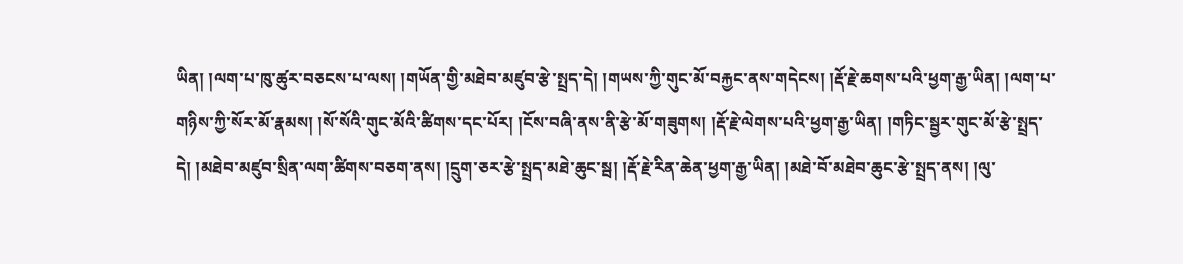ཡིན། །ལག་པ་ཁུ་ཚུར་བཅངས་པ་ལས། །གཡོན་གྱི་མཐེབ་མཛུབ་རྩེ་སྤྲད་དེ། །གཡས་ཀྱི་གུང་མོ་བརྐྱང་ནས་གདེངས། །རྡོ་རྗེ་ཆགས་པའི་ཕྱག་རྒྱ་ཡིན། །ལག་པ་གཉིས་ཀྱི་སོར་མོ་རྣམས། །སོ་སོའི་གུང་མོའི་ཚིགས་དང་པོར། །ངོས་བཞི་ནས་ནི་རྩེ་མོ་གཟུགས། །རྡོ་རྗེ་ལེགས་པའི་ཕྱག་རྒྱ་ཡིན། །གཏིང་སྦྱར་གུང་མོ་རྩེ་སྤྲད་དེ། །མཐེབ་མཛུབ་སྲིན་ལག་ཚིགས་བཅག་ནས། །དྲུག་ཅར་རྩེ་སྤྲད་མཐེ་ཆུང་སྦ། །རྡོ་རྗེ་རིན་ཆེན་ཕྱག་རྒྱ་ཡིན། །མཐེ་བོ་མཐེབ་ཆུང་རྩེ་སྤྲད་ནས། །ལུ་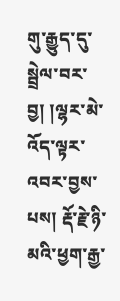གུ་རྒྱུད་དུ་སྦྲེལ་བར་བྱ། །ལྷར་མེ་འོད་ལྟར་འབར་བྱས་པས། རྡོ་རྗེ་ཉི་མའི་ཕྱག་རྒྱ་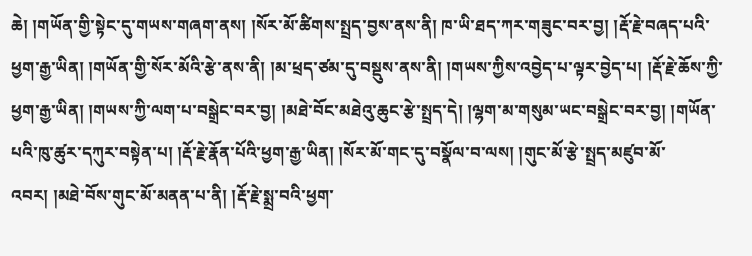ཆེ། །གཡོན་གྱི་སྟེང་དུ་གཡས་གཞག་ནས། །སོར་མོ་ཚིགས་སྤྲད་བྱས་ནས་ནི། ཁ་ཡི་ཐད་ཀར་གཟུང་བར་བྱ། །རྡོ་རྗེ་བཞད་པའི་ཕྱག་རྒྱ་ཡིན། །གཡོན་གྱི་སོར་མོའི་རྩེ་ནས་ནི། །མ་ཕྲད་ཙམ་དུ་བསྡུས་ནས་ནི། །གཡས་ཀྱིས་འབྱེད་པ་ལྟར་བྱེད་པ། །རྡོ་རྗེ་ཆོས་ཀྱི་ཕྱག་རྒྱ་ཡིན། །གཡས་ཀྱི་ལག་པ་བསྒྲེང་བར་བྱ། །མཐེ་བོང་མཐེའུ་ཆུང་རྩེ་སྤྲད་དེ། །ལྷག་མ་གསུམ་ཡང་བསྒྲེང་བར་བྱ། །གཡོན་པའི་ཁུ་ཚུར་དཀུར་བསྟེན་པ། །རྡོ་རྗེ་རྣོན་པོའི་ཕྱག་རྒྱ་ཡིན། །སོར་མོ་གང་དུ་བསྣོལ་བ་ལས། །གུང་མོ་རྩེ་སྤྲད་མཛུབ་མོ་འབར། །མཐེ་བོས་གུང་མོ་མནན་པ་ནི། །རྡོ་རྗེ་སྨྲ་བའི་ཕྱག་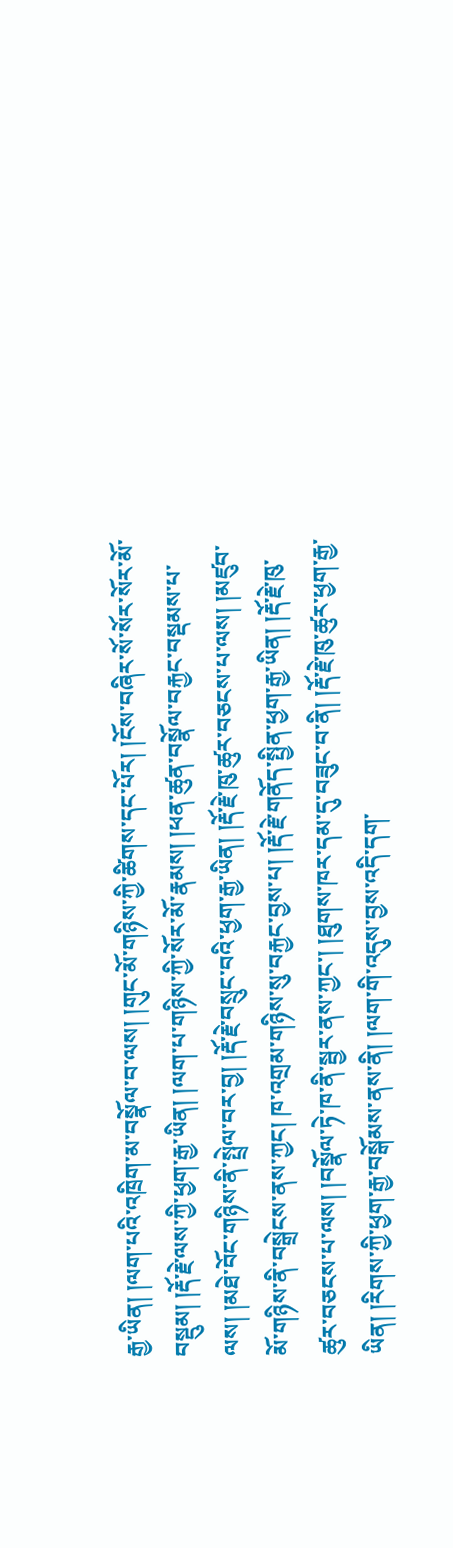རྒྱ་ཡིན། །ལག་པའི་འཁྲིག་མ་བསྣོལ་བ་ལས། །གུང་མོ་གཉིས་ཀྱི་ཚིགས་དང་པོར། །ངོས་བཞིར་སོ་སོར་སོར་མོ་བསྡུམ། །རྡོ་རྗེ་ལས་ཀྱི་ཕྱག་རྒྱ་ཡིན། །ལག་པ་གཉིས་ཀྱི་སོར་མོ་རྣམས། །ཕན་ཚུན་བསྣོལ་བརྐྱང་བསྡམས་པ་ལས། །མཐེ་བོང་གཉིས་ནི་སྤྲེལ་བར་བྱ། །རྡོ་རྗེ་བསྲུང་བའི་ཕྱག་རྒྱ་ཡིན། །རྡོ་རྗེ་ཁུ་ཚུར་བཅངས་པ་ལས། །མཛུབ་མོ་གཉིས་ནི་བསྒྲེངས་ནས་ཀྱང། ཁ་འགྲམ་གཉིས་སུ་བརྐྱང་བྱས་པ། །རྡོ་རྗེ་གནོད་སྤྱིན་ཕྱག་རྒྱ་ཡིན། །རྡོ་རྗེ་ཁུ་ཚུར་བཅངས་པ་ལས། །བསྣོལ་ཏེ་ཁ་ནི་སྦྱར་ནས་ཀྱང་། །ཐུགས་ཁར་དམ་དུ་བཟུང་བ་ནི། །རྡོ་རྗེ་ཁུ་ཚུར་ཕྱག་རྒྱ་ཡིན། །རིགས་ཀྱི་ཕྱག་རྒྱ་བསྒོམས་ནས་ནི། །ལག་གི་འདུས་བྱས་འདི་དག་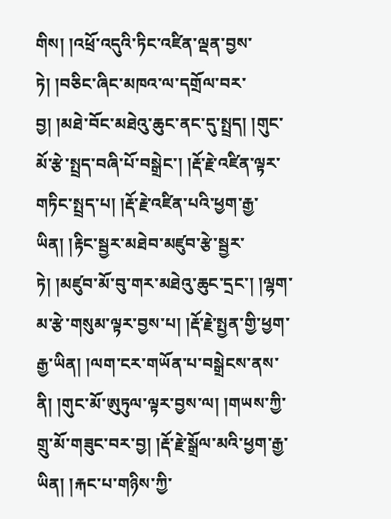གིས། །འཕྲོ་འདུའི་ཏིང་འཛིན་ལྡན་བྱས་ཏེ། །བཅིང་ཞིང་མཁའ་ལ་དགྲོལ་བར་བྱ། །མཐེ་བོང་མཐེའུ་ཆུང་ནང་དུ་སྤྲད། །གུང་མོ་རྩེ་སྤྲད་བཞི་པོ་བསྒྲེང་། །རྡོ་རྗེ་འཛིན་ལྟར་གཏིང་སྤྲད་པ། །རྡོ་རྗེ་འཛིན་པའི་ཕྱག་རྒྱ་ཡིན། །རྟིང་སྦྱར་མཐེབ་མཛུབ་རྩེ་སྦྱར་ཏེ། །མཛུབ་མོ་བུ་གར་མཐེའུ་ཆུང་དྲང་། །ལྷག་མ་རྩེ་གསུམ་ལྟར་བྱས་པ། །རྡོ་རྗེ་སྤྱན་གྱི་ཕྱག་རྒྱ་ཡིན། །ལག་ངར་གཡོན་པ་བསྒྲེངས་ནས་ནི། །གུང་མོ་ཨུཏུལ་ལྟར་བྱས་ལ། །གཡས་ཀྱི་གྲུ་མོ་གཟུང་བར་བྱ། །རྡོ་རྗེ་སྒྲོལ་མའི་ཕྱག་རྒྱ་ཡིན། །རྐང་པ་གཉིས་ཀྱི་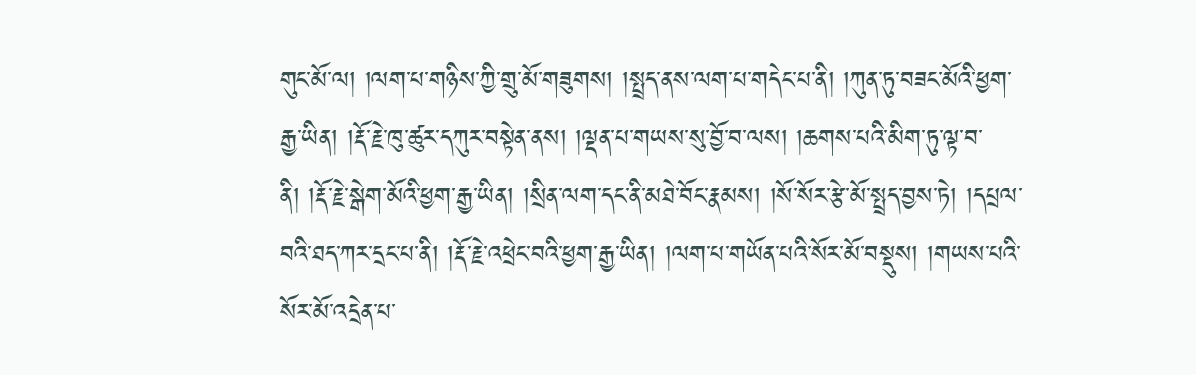གུང་མོ་ལ། །ལག་པ་གཉིས་ཀྱི་གྲུ་མོ་གཟུགས། །སྤྲད་ནས་ལག་པ་གདེང་པ་ནི། །ཀུན་ཏུ་བཟང་མོའི་ཕྱག་རྒྱ་ཡིན། །རྡོ་རྗེ་ཁུ་ཚུར་དཀུར་བསྟེན་ནས། །ལྡན་པ་གཡས་སུ་བྱོ་བ་ལས། །ཆགས་པའི་མིག་ཏུ་ལྟ་བ་ནི། །རྡོ་རྗེ་སྒེག་མོའི་ཕྱག་རྒྱ་ཡིན། །སྲིན་ལག་དང་ནི་མཐེ་བོང་རྣམས། །སོ་སོར་རྩེ་མོ་སྤྲད་བྱས་ཏེ། །དཔྲལ་བའི་ཐད་ཀར་དྲང་པ་ནི། །རྡོ་རྗེ་འཕྲེང་བའི་ཕྱག་རྒྱ་ཡིན། །ལག་པ་གཡོན་པའི་སོར་མོ་བསྡུས། །གཡས་པའི་སོར་མོ་འདྲེན་པ་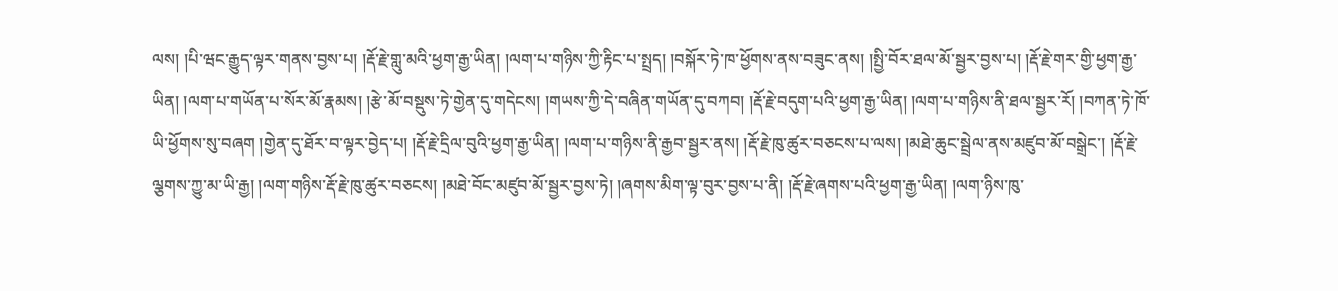ལས། །པི་ཝང་རྒྱུད་ལྟར་གནས་བྱས་པ། །རྡོ་རྗེ་གླུ་མའི་ཕྱག་རྒྱ་ཡིན། །ལག་པ་གཉིས་ཀྱི་རྟིང་པ་སྤྲད། །བསྐོར་ཏེ་ཁ་ཕྱོགས་ནས་བཟུང་ནས། །སྤྱི་བོར་ཐལ་མོ་སྦྱར་བྱས་པ། །རྡོ་རྗེ་གར་གྱི་ཕྱག་རྒྱ་ཡིན། །ལག་པ་གཡོན་པ་སོར་མོ་རྣམས། །རྩེ་མོ་བསྡུས་ཏེ་གྱེན་དུ་གདེངས། །གཡས་ཀྱི་དེ་བཞིན་གཡོན་དུ་བཀབ། །རྡོ་རྗེ་བདུག་པའི་ཕྱག་རྒྱ་ཡིན། །ལག་པ་གཉིས་ནི་ཐལ་སྦྱར་རོ། །བཀན་ཏེ་ཁོ་ཡི་ཕྱོགས་སུ་བཞག །གྱེན་དུ་ཐོར་བ་ལྟར་བྱེད་པ། །རྡོ་རྗེ་དྲིལ་བུའི་ཕྱག་རྒྱ་ཡིན། །ལག་པ་གཉིས་ནི་རྒྱབ་སྦྱར་ནས། །རྡོ་རྗེ་ཁུ་ཚུར་བཅངས་པ་ལས། །མཐེ་ཆུང་སྦྲེལ་ནས་མཛུབ་མོ་བསྒྲེང་། །རྡོ་རྗེ་ལྕགས་ཀྱུ་མ་ཡི་རྒྱ། །ལག་གཉིས་རྡོ་རྗེ་ཁུ་ཚུར་བཅངས། །མཐེ་བོང་མཛུབ་མོ་སྦྱར་བྱས་ཏེ། །ཞགས་མིག་ལྟ་བུར་བྱས་པ་ནི། །རྡོ་རྗེ་ཞགས་པའི་ཕྱག་རྒྱ་ཡིན། །ལག་ཉིས་ཁུ་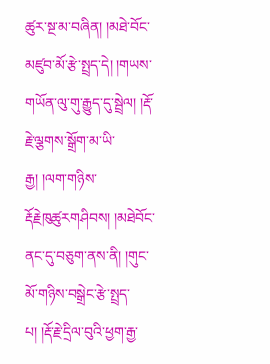ཚུར་སྔ་མ་བཞིན། །མཐེ་བོང་མཛུབ་མོ་རྩེ་སྤྲད་དེ། །གཡས་གཡོན་ལུ་གུ་རྒྱུད་དུ་སྦྲེལ། །རྡོ་རྗེ་ལྕགས་སྒྲོག་མ་ཡི་རྒྱ། །ལག་གཉིས་རྡོརྗེཁུཚུརགཤིབས། །མཐེབོང་ནང་དུ་བཅུག་ནས་ནི། །གུང་མོ་གཉིས་བསྒྲེང་རྩེ་སྤྲད་པ། །རྡོ་རྗེ་དྲིལ་བུའི་ཕྱག་རྒྱ་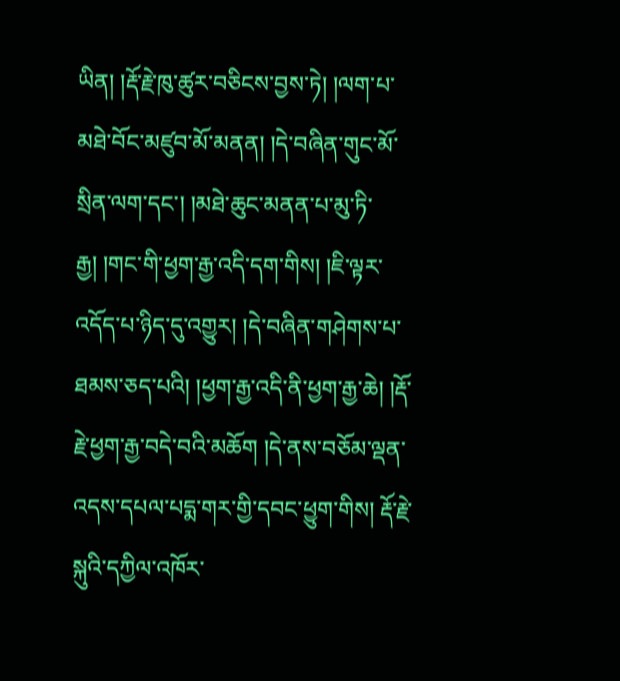ཡིན། །རྡོ་རྗེ་ཁུ་ཚུར་བཅིངས་བྱས་ཏེ། །ལག་པ་མཐེ་བོང་མཛུབ་མོ་མནན། །དེ་བཞིན་གུང་མོ་སྲིན་ལག་དང་། །མཐེ་ཆུང་མནན་པ་མུ་ཏི་རྒྱ། །གང་གི་ཕྱག་རྒྱ་འདི་དག་གིས། །ཇི་ལྟར་འདོད་པ་ཉིད་དུ་འགྱུར། །དེ་བཞིན་གཤེགས་པ་ཐམས་ཅད་པའི། །ཕྱག་རྒྱ་འདི་ནི་ཕྱག་རྒྱ་ཆེ། །རྡོ་རྗེ་ཕྱག་རྒྱ་བདེ་བའི་མཆོག །དེ་ནས་བཅོམ་ལྡན་འདས་དཔལ་པདྨ་གར་གྱི་དབང་ཕྱུག་གིས། རྡོ་རྗེ་སྐུའི་དཀྱིལ་འཁོར་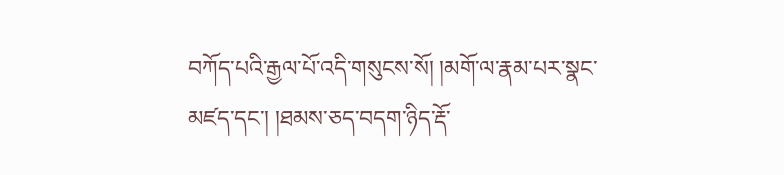བཀོད་པའི་རྒྱལ་པོ་འདི་གསུངས་སོ། །མགོ་ལ་རྣམ་པར་སྣང་མཛད་དང་། །ཐམས་ཅད་བདག་ཉིད་རྡོ་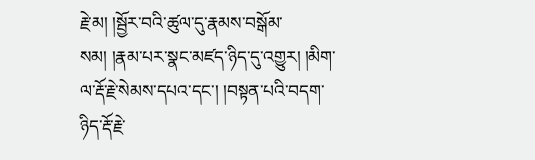རྗེ་མ། །སྦྱོར་བའི་ཚུལ་དུ་རྣམས་བསྒོམ་སམ། །རྣམ་པར་སྣང་མཛད་ཉིད་དུ་འགྱུར། །མིག་ལ་རྡོ་རྗེ་སེམས་དཔའ་དང་། །བསྟན་པའི་བདག་ཉིད་རྡོ་རྗེ་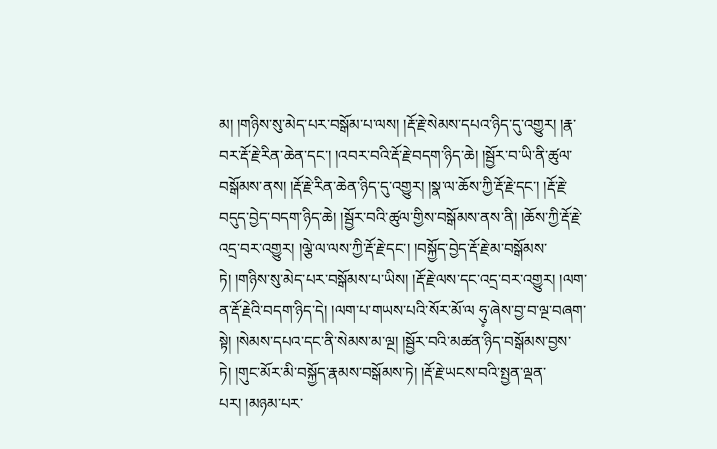མ། །གཉིས་སུ་མེད་པར་བསྒོམ་པ་ལས། །རྡོ་རྗེ་སེམས་དཔའ་ཉིད་དུ་འགྱུར། །རྣ་བར་རྡོ་རྗེ་རིན་ཆེན་དང་། །འབར་བའི་རྡོ་རྗེ་བདག་ཉིད་ཆེ། །སྦྱོར་བ་ཡི་ནི་ཚུལ་བསྒོམས་ནས། །རྡོ་རྗེ་རིན་ཆེན་ཉིད་དུ་འགྱུར། །སྣ་ལ་ཆོས་ཀྱི་རྡོ་རྗེ་དང་། །རྡོ་རྗེ་བདུད་བྱེད་བདག་ཉིད་ཆེ། །སྦྱོར་བའི་ཚུལ་གྱིས་བསྒོམས་ནས་ནི། །ཆོས་ཀྱི་རྡོ་རྗེ་འདྲ་བར་འགྱུར། །ལྕེ་ལ་ལས་ཀྱི་རྡོ་རྗེ་དང་། །བསྐྱོད་བྱེད་རྡོ་རྗེ་མ་བསྒོམས་ཏེ། །གཉིས་སུ་མེད་པར་བསྒོམས་པ་ཡིས། །རྡོ་རྗེ་ལས་དང་འདྲ་བར་འགྱུར། །ལག་ན་རྡོ་རྗེའི་བདག་ཉིད་དེ། །ལག་པ་གཡས་པའི་སོར་མོ་ལ ཧུ༷་ཞེས་བྱ་བ་ལྔ་བཞག་སྟེ། །སེམས་དཔའ་དང་ནི་སེམས་མ་ལྔ། །སྦྱོར་བའི་མཚན་ཉིད་བསྒོམས་བྱས་ཏེ། །གུང་མོར་མི་བསྐྱོད་རྣམས་བསྒོམས་ཏེ། །རྡོ་རྗེ་ཡངས་བའི་སྤྱན་ལྡན་པར། །མཉམ་པར་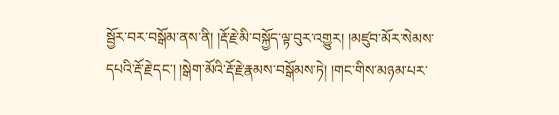སྦྱོར་བར་བསྒོམ་ནས་ནི། །རྡོ་རྗེ་མི་བསྐྱོད་ལྟ་བུར་འགྱུར། །མཛུབ་མོར་སེམས་དཔའི་རྡོ་རྗེ་དང་། །སྒེག་མོའི་རྡོ་རྗེ་རྣམས་བསྒོམས་ཏེ། །གང་གིས་མཉམ་པར་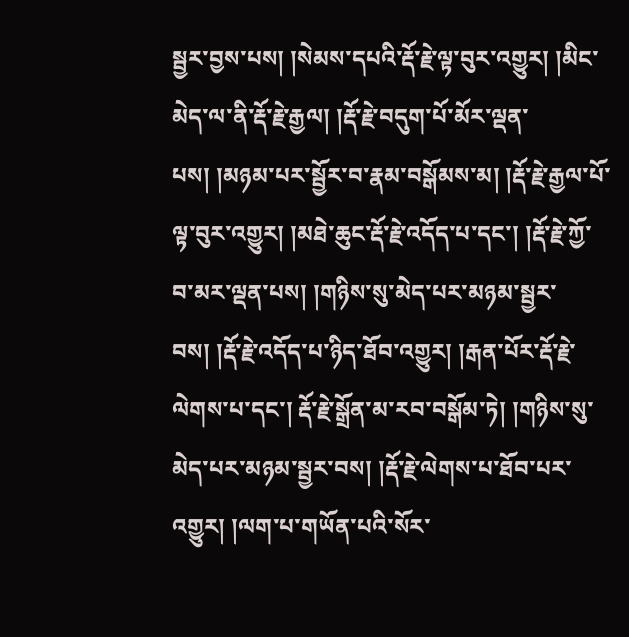སྦྱར་བྱས་པས། །སེམས་དཔའི་རྡོ་རྗེ་ལྟ་བུར་འགྱུར། །མིང་མེད་ལ་ནི་རྡོ་རྗེ་རྒྱལ། །རྡོ་རྗེ་བདུག་པོ་མོར་ལྡན་པས། །མཉམ་པར་སྦྱོར་བ་རྣམ་བསྒོམས་མ། །རྡོ་རྗེ་རྒྱལ་པོ་ལྟ་བུར་འགྱུར། །མཐེ་ཆུང་རྡོ་རྗེ་འདོད་པ་དང་། །རྡོ་རྗེ་ཀྱོ་བ་མར་ལྡན་པས། །གཉིས་སུ་མེད་པར་མཉམ་སྦྱར་བས། །རྡོ་རྗེ་འདོད་པ་ཉིད་ཐོབ་འགྱུར། །རྒན་པོར་རྡོ་རྗེ་ལེགས་པ་དང་། རྡོ་རྗེ་སྒྲོན་མ་རབ་བསྒོམ་ཏེ། །གཉིས་སུ་མེད་པར་མཉམ་སྦྱར་བས། །རྡོ་རྗེ་ལེགས་པ་ཐོབ་པར་འགྱུར། །ལག་པ་གཡོན་པའི་སོར་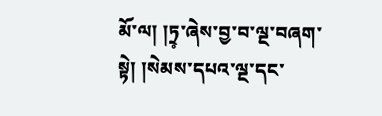མོ་ལ། །ཏྲ༷་ཞེས་བྱ་བ་ལྔ་བཞག་སྟེ། །སེམས་དཔའ་ལྔ་དང་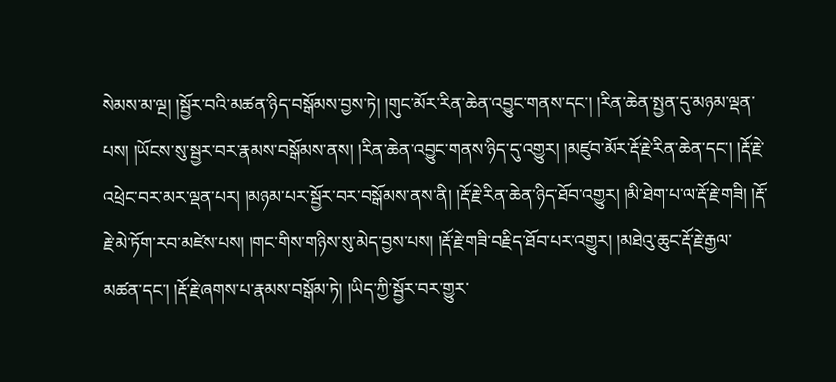སེམས་མ་ལྔ། །སྦྱོར་བའི་མཚན་ཉིད་བསྒོམས་བྱས་ཏེ། །གུང་མོར་རིན་ཆེན་འབྱུང་གནས་དང་། །རིན་ཆེན་སྤྱན་དུ་མཉམ་ལྡན་པས། །ཡོངས་སུ་སྦྱར་བར་རྣམས་བསྒོམས་ནས། །རིན་ཆེན་འབྱུང་གནས་ཉིད་དུ་འགྱུར། །མཛུབ་མོར་རྡོ་རྗེ་རིན་ཆེན་དང་། །རྡོ་རྗེ་འཕྲེང་བར་མར་ལྡན་པར། །མཉམ་པར་སྦྱོར་བར་བསྒོམས་ནས་ནི། །རྡོ་རྗེ་རིན་ཆེན་ཉིད་ཐོབ་འགྱུར། །མི་ཐེག་པ་ལ་རྡོ་རྗེ་གཟི། །རྡོ་རྗེ་མེ་ཏོག་རབ་མཛེས་པས། །གང་གིས་གཉིས་སུ་མེད་བྱས་པས། །རྡོ་རྗེ་གཟི་བརྗིད་ཐོབ་པར་འགྱུར། །མཐེའུ་ཆུང་རྡོ་རྗེ་རྒྱལ་མཚན་དང་། །རྡོ་རྗེ་ཞགས་པ་རྣམས་བསྒོམ་ཏེ། །ཡིད་ཀྱི་སྦྱོར་བར་གྱུར་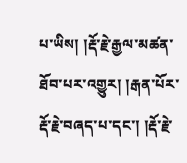པ་ཡིས། །རྡོ་རྗེ་རྒྱལ་མཚན་ཐོབ་པར་འགྱུར། །རྒན་པོར་རྡོ་རྗེ་བཞད་པ་དང་། །རྡོ་རྗེ་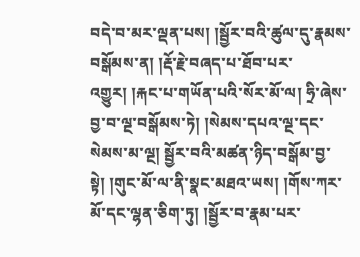བདེ་བ་མར་ལྡན་པས། །སྦྱོར་བའི་ཚུལ་དུ་རྣམས་བསྒོམས་ན། །རྡོ་རྗེ་བཞད་པ་ཐོབ་པར་འགྱུར། །རྐང་པ་གཡོན་པའི་སོར་མོ་ལ། ཧྲི་ཞེས་བྱ་བ་ལྔ་བསྒོམས་ཏེ། །སེམས་དཔའ་ལྔ་དང་སེམས་མ་ལྔ། སྦྱོར་བའི་མཚན་ཉིད་བསྒོམ་བྱ་སྟེ། །གུང་མོ་ལ་ནི་སྣང་མཐའ་ཡས། །གོས་ཀར་མོ་དང་ལྷན་ཅིག་ཏུ། །སྦྱོར་བ་རྣམ་པར་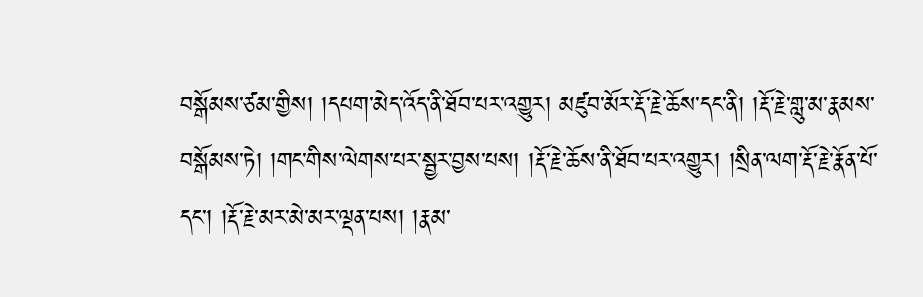བསྒོམས་ཙམ་གྱིས། །དཔག་མེད་འོད་ནི་ཐོབ་པར་འགྱུར། མཛུབ་མོར་རྡོ་རྗེ་ཆོས་དང་ནི། །རྡོ་རྗེ་གླུ་མ་རྣམས་བསྒོམས་ཏེ། །གང་གིས་ལེགས་པར་སྦྱར་བྱས་པས། །རྡོ་རྗེ་ཆོས་ནི་ཐོབ་པར་འགྱུར། །སྲིན་ལག་རྡོ་རྗེ་རྣོན་པོ་དང་། །རྡོ་རྗེ་མར་མེ་མར་ལྡན་པས། །རྣམ་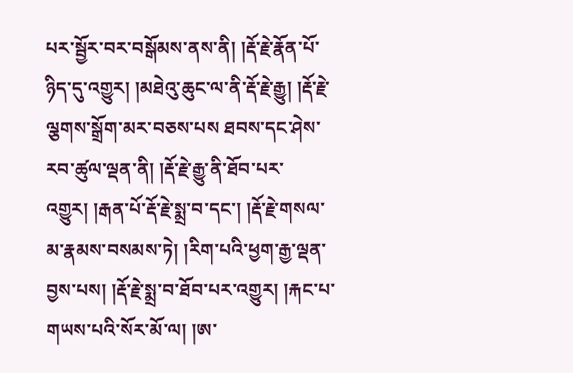པར་སྦྱོར་བར་བསྒོམས་ནས་ནི། །རྡོ་རྗེ་རྣོན་པོ་ཉིད་དུ་འགྱུར། །མཐེའུ་ཆུང་ལ་ནི་རྡོ་རྗེ་རྒྱུ། །རྡོ་རྗེ་ལྕགས་སྒྲོག་མར་བཅས་པས ཐབས་དང་ཤེས་རབ་ཚུལ་ལྡན་ནི། །རྡོ་རྗེ་རྒྱུ་ནི་ཐོབ་པར་འགྱུར། །རྒན་པོ་རྡོ་རྗེ་སྨྲ་བ་དང་། །རྡོ་རྗེ་གསལ་མ་རྣམས་བསམས་ཏེ། །རིག་པའི་ཕྱག་རྒྱ་ལྡན་བྱས་པས། །རྡོ་རྗེ་སྨྲ་བ་ཐོབ་པར་འགྱུར། །རྐང་པ་གཡས་པའི་སོར་མོ་ལ། །ཨ་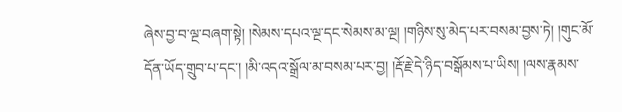ཞེས་བྱ་བ་ལྔ་བཞག་སྟེ། །སེམས་དཔའ་ལྔ་དང་སེམས་མ་ལྔ། །གཉིས་སུ་མེད་པར་བསམ་བྱས་ཏེ། །གུང་མོ་དོན་ཡོད་གྲུབ་པ་དང་། །མི་འདའ་སྒྲོལ་མ་བསམ་པར་བྱ། །རྡོ་རྗེ་དེ་ཉིད་བསྒོམས་པ་ཡིས། །ལས་རྣམས་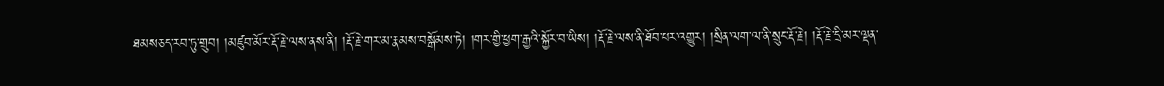ཐམསཅད་རབ་ཏུ་གྲུབ། །མཛུབ་མོར་རྡོ་རྗེ་ལས་ནས་ནི། །རྡོ་རྗེ་གར་མ་རྣམས་བསྒོམས་ཏེ། །གར་གྱི་ཕྱག་རྒྱའི་སྐྱོར་བ་ཡིས། །རྡོ་རྗེ་ལས་ནི་ཐོབ་པར་འགྱུར། །སྲིན་ལག་ལ་ནི་སྲུང་རྡོ་རྗེ། །རྡོ་རྗེ་དྲི་མར་ལྡན་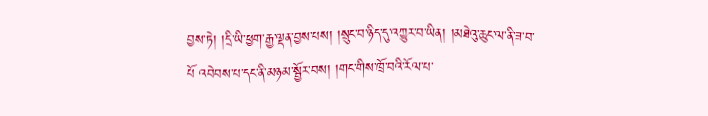བྱས་ཏེ། །དྲི་ཡི་ཕྱག་རྒྱ་ལྡན་བྱས་པས། །སྲུང་བ་ཉིད་དུ་འཀྱུར་བ་ཡིན། །མཐེའུ་ཆུང་ལ་ནི་ཟ་བ་པོ འབེབས་པ་དང་ནི་མཉམ་སྦྱོར་བས། །གང་གིས་ཁྲོ་བའི་རོལ་པ་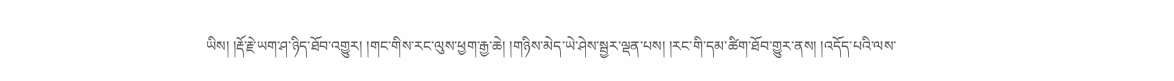ཡིས། །རྡོ་རྗེ་ཡག་ཤ་ཉིད་ཐོབ་འགྱུར། །གང་གིས་རང་ལུས་ཕྱག་རྒྱ་ཆེ། །གཉིས་མེད་ཡེ་ཤེས་སྦྱར་ལྡན་པས། །རང་གི་དམ་ཚིག་ཐོབ་གྱུར་ནས། །འདོད་པའི་ལས་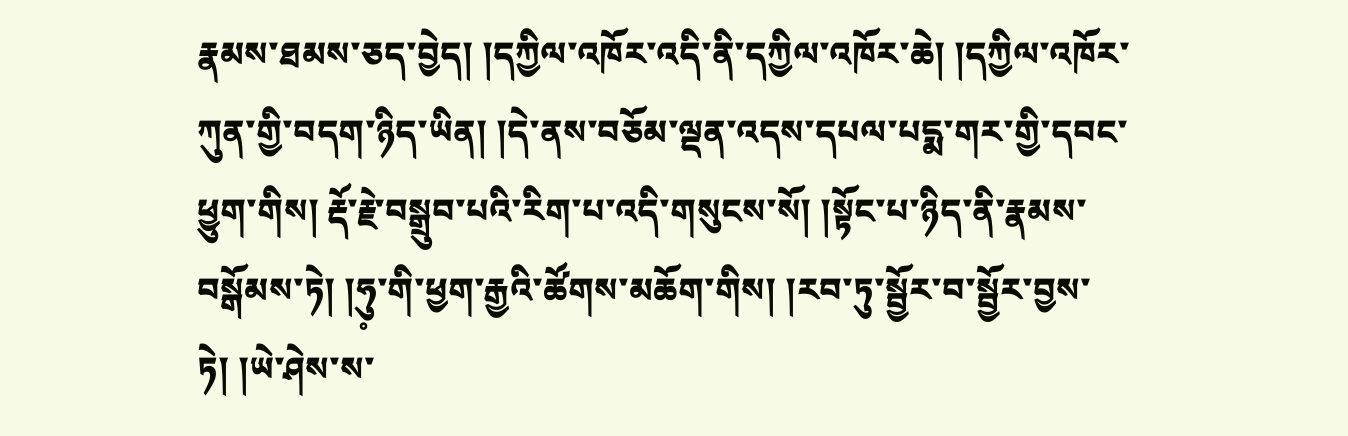རྣམས་ཐམས་ཅད་བྱེད། །དཀྱིལ་འཁོར་འདི་ནི་དཀྱིལ་འཁོར་ཆེ། །དཀྱིལ་འཁོར་ཀུན་གྱི་བདག་ཉིད་ཡིན། །དེ་ནས་བཅོམ་ལྡན་འདས་དཔལ་པདྨ་གར་གྱི་དབང་ཕྱུག་གིས། རྡོ་རྗེ་བསྒྲུབ་པའི་རིག་པ་འདི་གསུངས་སོ། །སྟོང་པ་ཉིད་ནི་རྣམས་བསྒོམས་ཏེ། །ཧུ༷་གི་ཕྱག་རྒྱའི་ཚོགས་མཆོག་གིས། །རབ་ཏུ་སྦྱོར་བ་སྦྱོར་བྱས་ཏེ། །ཡེ་ཤེས་ས་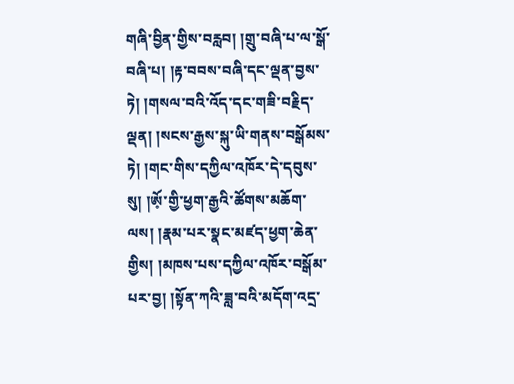གཞི་བྱིན་གྱིས་བརླབ། །གྲུ་བཞི་པ་ལ་སྒོ་བཞི་པ། །རྟ་བབས་བཞི་དང་ལྡན་བྱས་ཏེ། །གསལ་བའི་འོད་དང་གཟི་བརྗིད་ལྡན། །སངས་རྒྱས་སྐུ་ཡི་གནས་བསྒོམས་ཏེ། །གང་གིས་དཀྱིལ་འཁོར་དེ་དབུས་སུ། །ཨོ༷་གྱི་ཕྱག་རྒྱའི་ཚོགས་མཆོག་ལས། །རྣམ་པར་སྣང་མཛད་ཕྱག་ཆེན་གྱིས། །མཁས་པས་དཀྱིལ་འཁོར་བསྒོམ་པར་བྱ། །སྟོན་ཀའི་ཟླ་བའི་མདོག་འདྲ་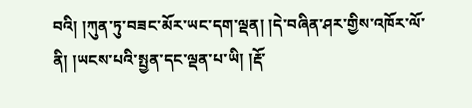བའི། །ཀུན་ཏུ་བཟང་མོར་ཡང་དག་ལྡན། །དེ་བཞིན་ཤར་གྱིས་འཁོར་ལོ་ནི། །ཡངས་པའི་སྤྱན་དང་ལྡན་པ་ཡི། །རྡོ་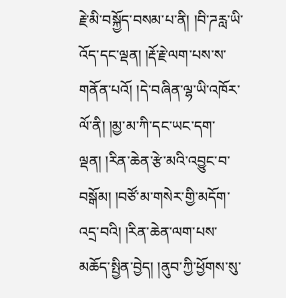རྗེ་མི་བསྐྱོད་བསམ་པ་ནི། །བི་ཌརླ་ཡི་འོད་དང་ལྡན། །རྡོ་རྗེ་ལག་པས་ས་གནོན་པའོ། །དེ་བཞིན་ལྷ་ཡི་འཁོར་ལོ་ནི། །མྱ་མ་ཀི་དང་ཡང་དག་ལྡན། །རིན་ཆེན་རྩེ་མའི་འབྱུང་བ་བསྒོམ། །བཙོ་མ་གསེར་གྱི་མདོག་འདྲ་བའི། །རིན་ཆེན་ལག་པས་མཆོད་སྤྱིན་བྱེད། །ནུབ་ཀྱི་ཕྱོགས་སུ་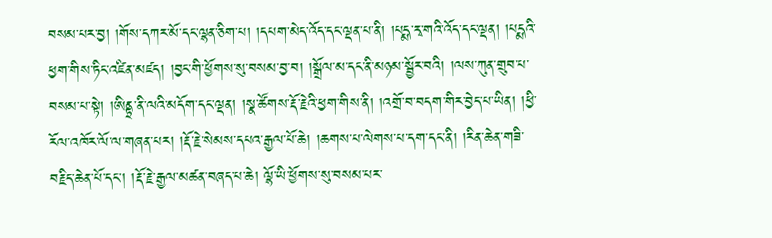བསམ་པར་བྱ། །གོས་དཀར་མོ་དང་ལྷན་ཅིག་པ། །དཔག་མེད་འོད་དང་ལྡན་པ་ནི། །པདྨ་རྭ་གའི་འོད་དང་ལྡན། །པདྨའི་ཕྱག་གིས་ཏིང་འཛིན་མཛད། །བྱང་གི་ཕྱོགས་སུ་བསམ་བྱ་བ། །སྒྲོལ་མ་དང་ནི་མཉམ་སྦྱོར་བའི། །ལས་ཀུན་གྲུབ་པ་བསམ་པ་སྟེ། །ཨིནྟྲ་ནི་ལའི་མདོག་དང་ལྡན། །སྣ་ཚོགས་རྡོ་རྗེའི་ཕྱག་གིས་ནི། །འགྲོ་བ་བདག་གིར་བྱེད་པ་ཡིན། །ཕྱི་རོལ་འཁོར་ལོ་ལ་གཞན་པར། །རྡོ་རྗེ་སེམས་དཔའ་རྒྱལ་པོ་ཆེ། །ཆགས་པ་ལེགས་པ་དག་དང་ནི། །རིན་ཆེན་གཟི་བརྗིད་ཆེན་པོ་དང་། །རྡོ་རྗེ་རྒྱལ་མཚན་བཞད་པ་ཆེ། ལྷོ་ཡི་ཕྱོགས་སུ་བསམ་པར་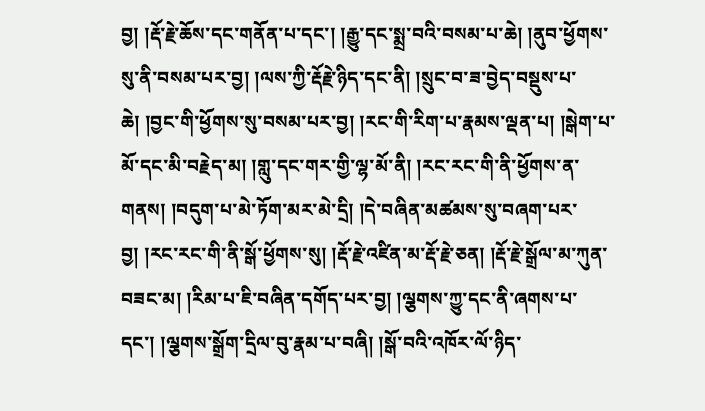བྱ། །རྡོ་རྗེ་ཆོས་དང་གནོན་པ་དང་། །རྒྱུ་དང་སྨྲ་བའི་བསམ་པ་ཆེ། །ནུབ་ཕྱོགས་སུ་ནི་བསམ་པར་བྱ། །ལས་ཀྱི་རྡོརྗེ་ཉིད་དང་ནི། །སྲུང་བ་ཟ་བྱེད་བསྡུས་པ་ཆེ། །བྱང་གི་ཕྱོགས་སུ་བསམ་པར་བྱ། །རང་གི་རིག་པ་རྣམས་ལྡན་པ། །སྒེག་པ་མོ་དང་མི་བརྗེད་མ། །གླུ་དང་གར་གྱི་ལྷ་མོ་ནི། །རང་རང་གི་ནི་ཕྱོགས་ན་གནས། །བདུག་པ་མེ་ཏོག་མར་མེ་དྲི། །དེ་བཞིན་མཚམས་སུ་བཞག་པར་བྱ། །རང་རང་གི་ནི་སྒོ་ཕྱོགས་སུ། །རྡོ་རྗེ་འཛིན་མ་རྡོ་རྗེ་ཅན། །རྡོ་རྗེ་སྒྲོལ་མ་ཀུན་བཟང་མ། །རིམ་པ་ཇི་བཞིན་དགོད་པར་བྱ། །ལྕགས་ཀྱུ་དང་ནི་ཞགས་པ་དང་། །ལྕགས་སྒྲོག་དྲིལ་བུ་རྣམ་པ་བཞི། །སྒོ་བའི་འཁོར་ལོ་ཉིད་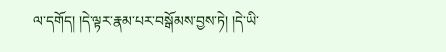ལ་དགོད། །དེ་ལྟར་རྣམ་པར་བསྒོམས་བྱས་ཏེ། །དེ་ཡི་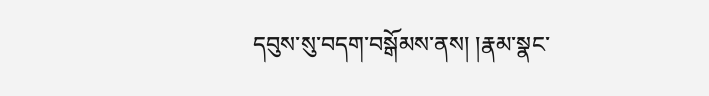དབུས་སུ་བདག་བསྒོམས་ནས། །རྣམ་སྣང་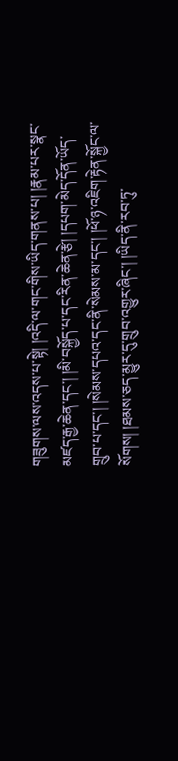གཟུགས་ལས་འདས་པ་སྟེ། །འདི་ལ་གང་གིས་ཡིད་གནས་པ། །རྣམ་པར་སྣང་མཛད་རྒྱ་ཆེན་དང་། །མི་བསྐྱོད་པ་དང་རིན་ཆེན་རྩེ། །དཔག་མེད་དོན་ཡོད་གྲུབ་པ་དང་། །སེམས་དཔའ་དང་ནི་སེམས་མ་དང་། །ཕོ་ཉ་འཇིག་རྟེན་སྐྱོང་ལ་སོགས། །ཐམས་ཅད་མྱུར་དུ་གྲུབ་འགྱུར་ཞིང་། །ཡིད་ནི་རབ་ཏུ་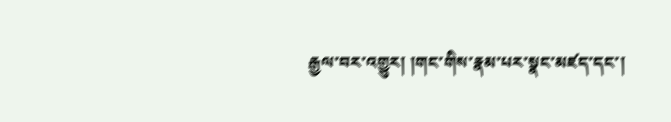རྒྱལ་བར་འགྱུར། །གང་གིས་རྣམ་པར་སྣང་མཛད་དང་།